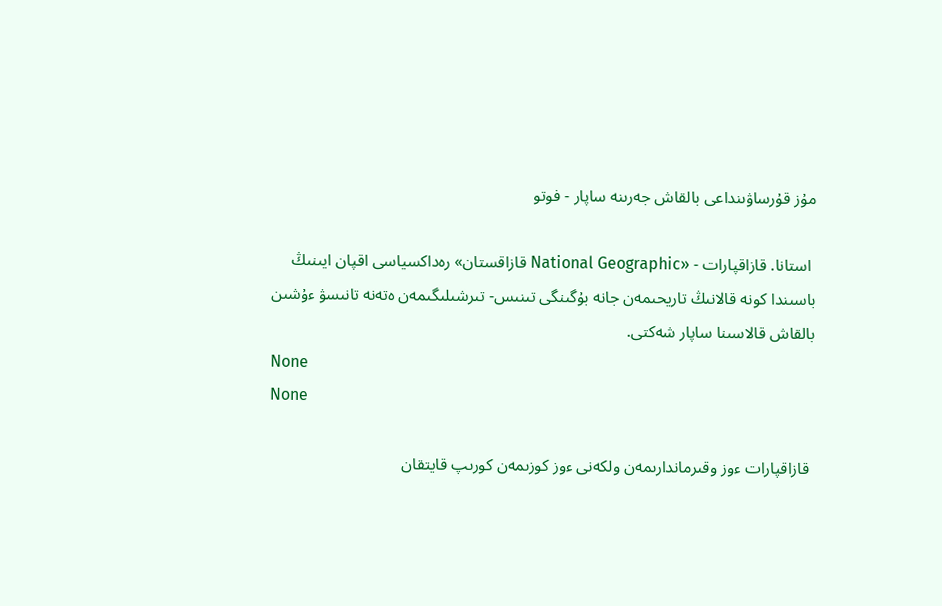مۇز قۇرساۋىنداعى بالقاش جەرىنە ساپار - فوتو

 استانا. قازاقپارات - «National Geographic قازاقستان» رەداكسياسى اقپان ايىنىڭ باسىندا كونە قالانىڭ تاريحىمەن جانە بۇگىنگى تىنىس- تىرشىلىگىمەن ەتەنە تانىسۋ ءۇشىن بالقاش قالاسىنا ساپار شەكتى.
None
None

 قازاقپارات ءوز وقىرماندارىمەن ولكەنى ءوز كوزىمەن كورىپ قايتقان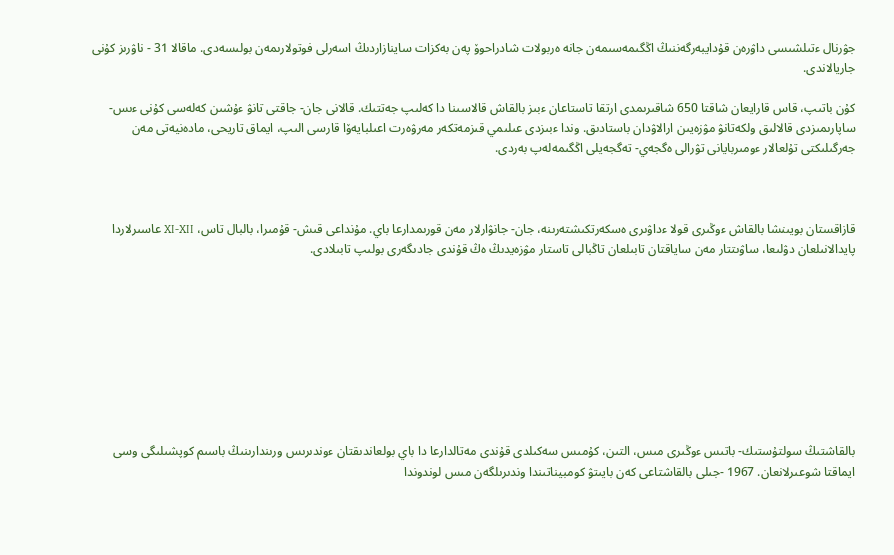جۋرنال ءتىلشىسى داۋرەن قۇدايبەرگەننىڭ اڭگىمەسىمەن جانە ەربولات شادراحوۆ پەن بەكزات ساينازاردىڭ اسەرلى فوتولارىمەن بولىسەدى. ماقالا 31 - ناۋرىز كۇنى جاريالاندى.

كۇن باتىپ، قاس قارايعان شاقتا 650 شاقىرىمدى ارتقا تاستاعان ءبىز بالقاش قالاسىنا دا كەلىپ جەتتىك. قالانى جان- جاقتى تانۋ ءۇشىن كەلەسى كۇنى ءىس- ساپارىمىزدى قالالىق ولكەتانۋ مۋزەيىن ارالاۋدان باستادىق. وندا ءبىزدى عىلىمي قىزمەتكەر مەرۋەرت اعىلبايەۆا قارسى الىپ، ايماق تاريحى، مادەنيەتى مەن جەرگىلىكتى تۇلعالار ءومىربايانى تۋرالى ەگجەي- تەگجەيلى اڭگىمەلەپ بەردى.



قازاقستان بويىنشا بالقاش ءوڭىرى قولا ءداۋىرى ەسكەرتكىشتەرىنە، جان- جانۋارلار مەن قورىمدارعا باي. مۇنداعى قىش- قۇمىرا، بالبال تاس، ХІ-ХІІ عاسىرلاردا پايدالانىلعان دۋلىعا، ساۋىتتار مەن ساياقتان تابىلعان تاڭبالى تاستار مۋزەيدىڭ ەڭ قۇندى جادىگەرى بولىپ تابىلادى.









بالقاشتىڭ سولتۇستىك- باتىس ءوڭىرى مىس، التىن، كۇمىس سەكىلدى قۇندى مەتالدارعا دا باي بولعاندىقتان ءوندىرىس ورىندارىنىڭ باسىم كوپشىلىگى وسى ايماقتا شوعىرلانعان. 1967 -جىلى بالقاشتاعى كەن بايىتۋ كومبيناتىندا وندىرىلگەن مىس لوندوندا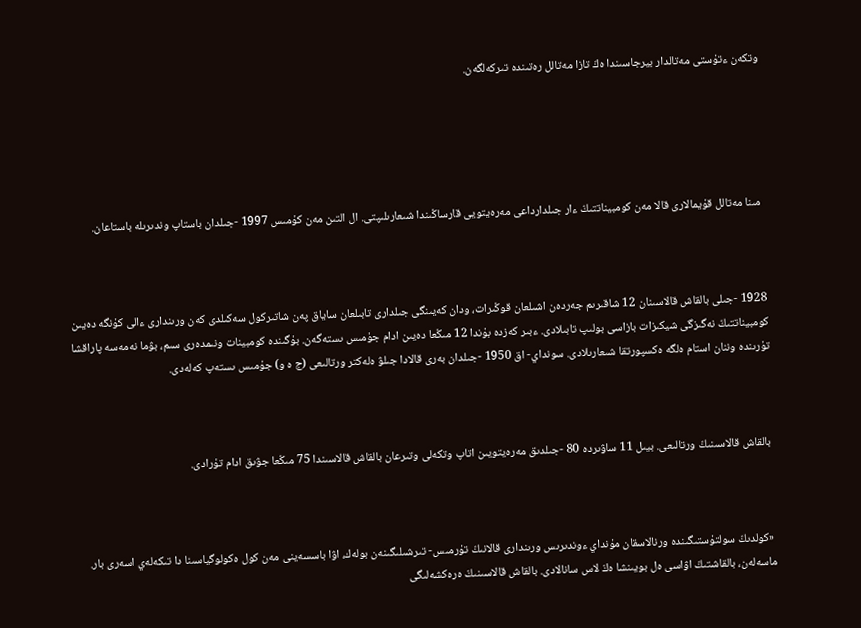وتكەن ءتۇستى مەتالدار بيرجاسىندا ەڭ تازا مەتالل رەتىندە تىركەلگەن.





 مىنا مەتالل قۇيمالارى قالا مەن كومبيناتتىڭ ءار جىلدارداعى مەرەيتويى قارساڭىندا شىعارىلىپتى. ال التىن مەن كۇمىس 1997 -جىلدان باستاپ وندىرىلە باستاعان.



1928 -جىلى بالقاش قالاسىنان 12 شاقىرىم جەردەن اشىلعان قوڭىرات، ودان كەيىنگى جىلدارى تابىلعان ساياق پەن شاتىركول سەكىلدى كەن ورىندارى ءالى كۇنگە دەيىن كومبيناتتىڭ نەگىزگى شيكىزات بازاسى بولىپ تابىلادى. ءبىر كەزدە بۇندا 12 مىڭعا دەيىن ادام جۇمىس ىستەگەن. بۇگىندە كومبينات ونىمدەرى سىم، بۋما نەمەسە پاراقشا تۇرىندە وننان استام ەلگە ەكسپورتقا شىعارىلادى. سونداي- اق 1950 -جىلدان بەرى قالادا جىلۋ ەلەكتر ورتالىعى (ج ە و) جۇمىس ىستەپ كەلەدى.



 بالقاش قالاسىنىڭ ورتالىعى. بيىل 11 ساۋىردە 80 -جىلدىق مەرەيتويىن اتاپ وتكەلى وتىرعان بالقاش قالاسىندا 75 مىڭعا جۋىق ادام تۇرادى.



 «كولدىڭ سولتۇستىگىندە ورنالاسقان مۇنداي ءوندىرىس ورىندارى قالانىڭ تۇرمىس- تىرشىلىگىنەن بولەك، اۋا باسسەينى مەن كول ەكولوگياسىنا دا تىكەلەي اسەرى بار. ماسەلەن، بالقاشتىڭ اۋاسى ەل بويىنشا ەڭ لاس سانالادى. بالقاش قالاسىنىڭ ەرەكشەلىگى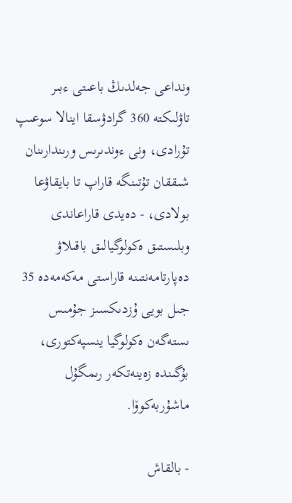ونداعى جەلدىڭ باعىتى ءبىر تاۋلىكتە 360 گرادۋسقا اينالا سوعىپ تۇرادى، ونى ءوندىرىس ورىندارىنان شىققان تۇتىنگە قاراپ تا بايقاۋعا بولادى، - دەيدى قاراعاندى وبلىستىق ەكولوگيالىق باقىلاۋ دەپارتامەنتىنە قاراستى مەكەمەدە 35 جىل بويى ۇزدىكسىز جۇمىس ىستەگەن ەكولوگيا ينسپەكتورى، بۇگىندە زەينەتكەر رىمگۇل ماشۇربەكوۆا.

- بالقاش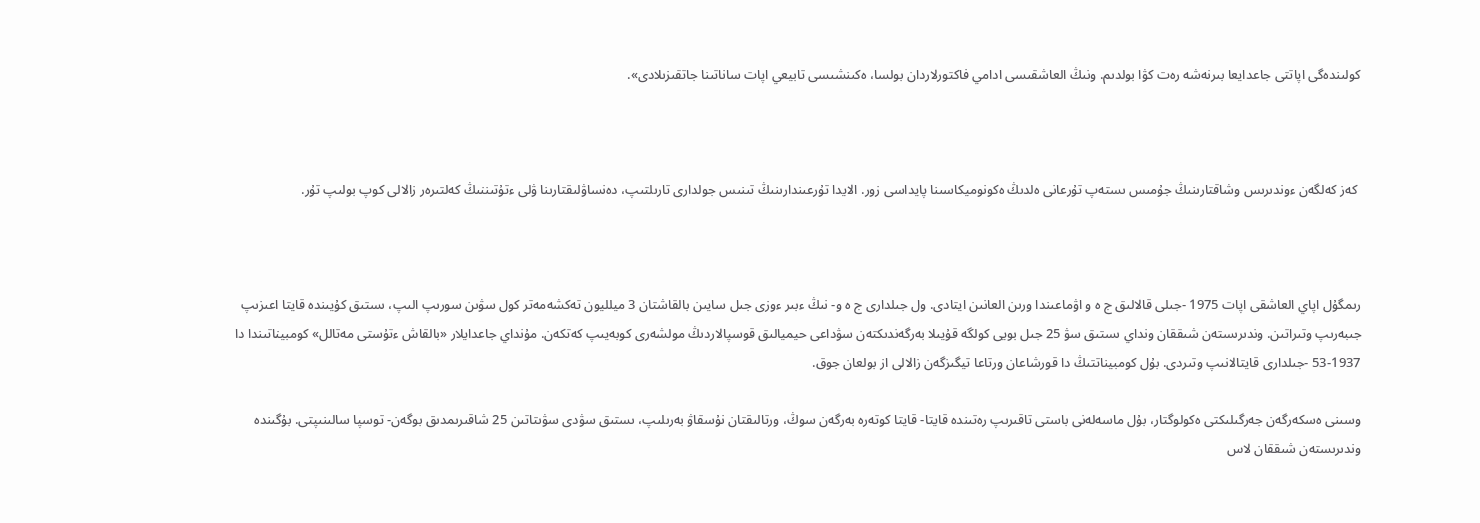كولىندەگى اپاتتى جاعدايعا بىرنەشە رەت كۋا بولدىم. ونىڭ العاشقىسى ادامي فاكتورلاردان بولسا، ەكىنشىسى تابيعي اپات ساناتىنا جاتقىزىلادى».



 كەز كەلگەن ءوندىرىس وشاقتارىنىڭ جۇمىس ىستەپ تۇرعانى ەلدىڭ ەكونوميكاسىنا پايداسى زور. الايدا تۇرعىندارىنىڭ تىنىس جولدارى تارىلتىپ، دەنساۋلىقتارىنا ۋلى ءتۇتىننىڭ كەلتىرەر زالالى كوپ بولىپ تۇر.



رىمگۇل اپاي العاشقى اپات 1975 -جىلى قالالىق ج ە و اۋماعىندا ورىن العانىن ايتادى. ول جىلدارى ج ە و- نىڭ ءبىر ءوزى جىل سايىن بالقاشتان 3 ميلليون تەكشەمەتر كول سۋىن سورىپ الىپ، ىستىق كۇيىندە قايتا اعىزىپ جىبەرىپ وتىراتىن. وندىرىستەن شىققان ونداي ىستىق سۋ 25 جىل بويى كولگە قۇيىلا بەرگەندىكتەن سۋداعى حيميالىق قوسپالاردىڭ مولشەرى كوبەيىپ كەتكەن. مۇنداي جاعدايلار «بالقاش ءتۇستى مەتالل» كومبيناتىندا دا 1937-53 -جىلدارى قايتالانىپ وتىردى. بۇل كومبيناتتىڭ دا قورشاعان ورتاعا تيگىزگەن زالالى از بولعان جوق.

وسىنى ەسكەرگەن جەرگىلىكتى ەكولوگتار، بۇل ماسەلەنى باستى تاقىرىپ رەتىندە قايتا- قايتا كوتەرە بەرگەن سوڭ، ورتالىقتان نۇسقاۋ بەرىلىپ، ىستىق سۋدى سۋىتاتىن 25 شاقىرىمدىق بوگەن- توسپا سالىنىپتى. بۇگىندە وندىرىستەن شىققان لاس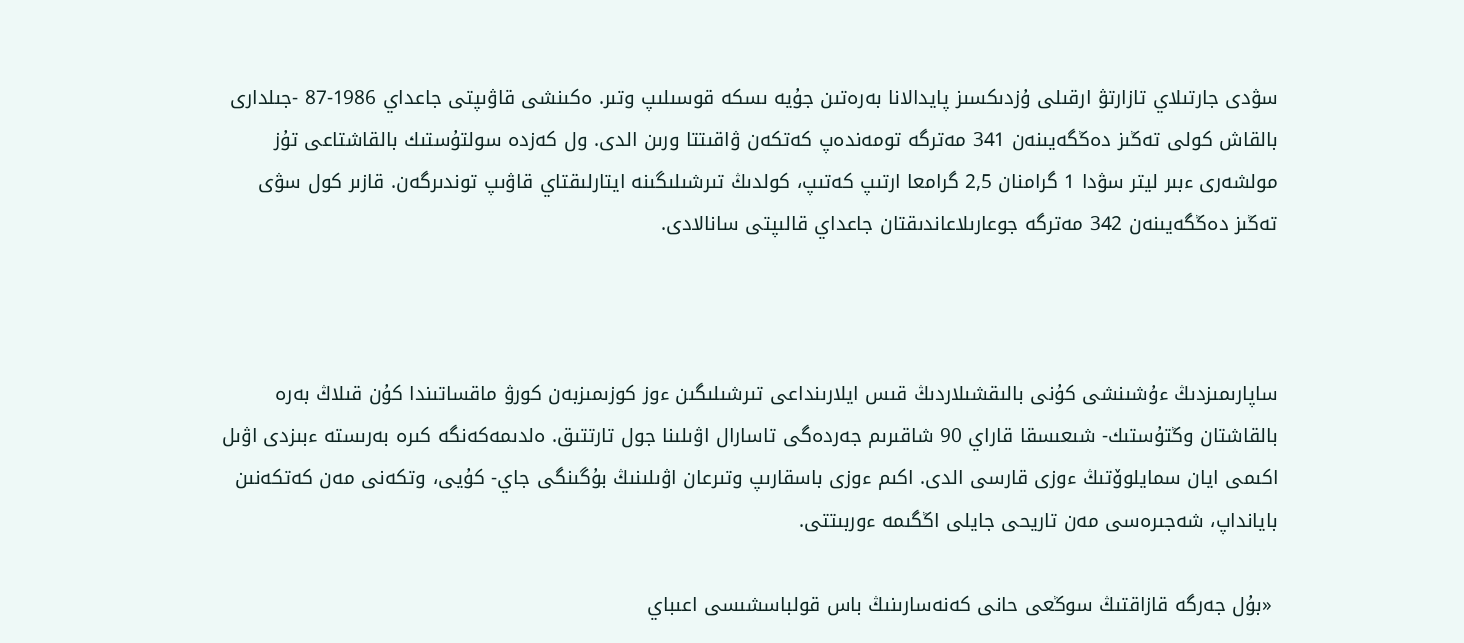سۋدى جارتىلاي تازارتۋ ارقىلى ۇزدىكسىز پايدالانا بەرەتىن جۇيە ىسكە قوسىلىپ وتىر. ەكىنشى قاۋىپتى جاعداي 1986-87 -جىلدارى بالقاش كولى تەڭىز دەڭگەيىنەن 341 مەترگە تومەندەپ كەتكەن ۋاقىتتا ورىن الدى. ول كەزدە سولتۇستىك بالقاشتاعى تۇز مولشەرى ءبىر ليتر سۋدا 1 گرامنان 2,5 گرامعا ارتىپ كەتىپ، كولدىڭ تىرشىلىگىنە ايتارلىقتاي قاۋىپ توندىرگەن. قازىر كول سۋى تەڭىز دەڭگەيىنەن 342 مەترگە جوعارىلاعاندىقتان جاعداي قالىپتى سانالادى.



ساپارىمىزدىڭ ءۇشىنشى كۇنى بالىقشىلاردىڭ قىس ايلارىنداعى تىرشىلىگىن ءوز كوزىمىزبەن كورۋ ماقساتىندا كۇن قىلاڭ بەرە بالقاشتان وڭتۇستىك- شىعىسقا قاراي 90 شاقىرىم جەردەگى تاسارال اۋىلىنا جول تارتتىق. ەلدىمەكەنگە كىرە بەرىستە ءبىزدى اۋىل اكىمى ايان سمايلوۆتىڭ ءوزى قارسى الدى. اكىم ءوزى باسقارىپ وتىرعان اۋىلىنىڭ بۇگىنگى جاي- كۇيى، وتكەنى مەن كەتكەنىن بايانداپ، شەجىرەسى مەن تاريحى جايلى اڭگىمە ءوربىتتى.

 «بۇل جەرگە قازاقتىڭ سوڭعى حانى كەنەسارىنىڭ باس قولباسشىسى اعىباي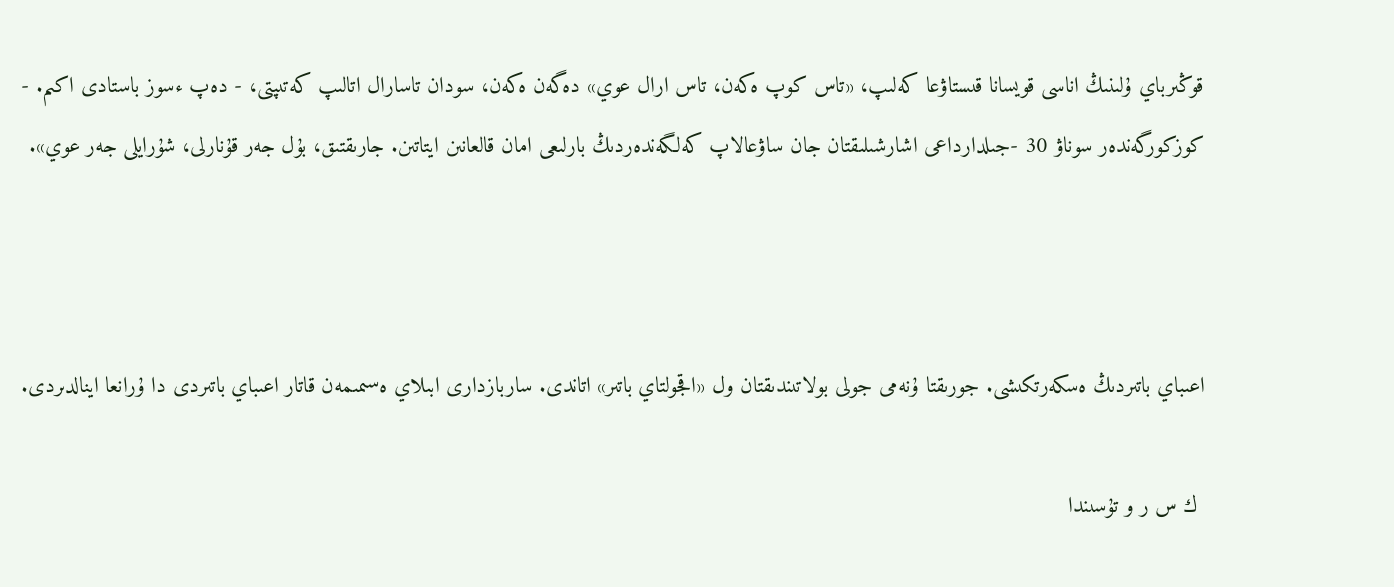قوڭىرباي ۇلىنىڭ اناسى قويسانا قىستاۋعا كەلىپ، «تاس كوپ ەكەن، تاس ارال عوي» دەگەن ەكەن، سودان تاسارال اتالىپ كەتىپتى، - دەپ ءسوز باستادى اكىم. - كوزكورگەندەر سوناۋ 30 -جىلدارداعى اشارشىلىقتان جان ساۋعالاپ كەلگەندەردىڭ بارلىعى امان قالعانىن ايتاتىن. جارىقتىق، بۇل جەر قۇنارلى، شۇرايلى جەر عوي».



اعىباي باتىردىڭ ەسكەرتكىشى. جورىقتا ۇنەمى جولى بولاتىندىقتان ول «اقجولتاي باتىر» اتاندى. ساربازدارى ابىلاي ەسىمىمەن قاتار اعىباي باتىردى دا ۇرانعا اينالدىردى.

 ك س ر و تۇسىندا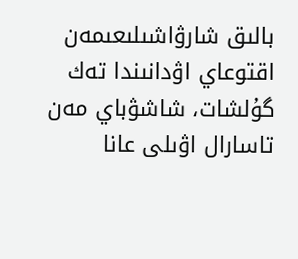بالىق شارۋاشىلىعىمەن اقتوعاي اۋدانىندا تەك گۇلشات، شاشۋباي مەن تاسارال اۋىلى عانا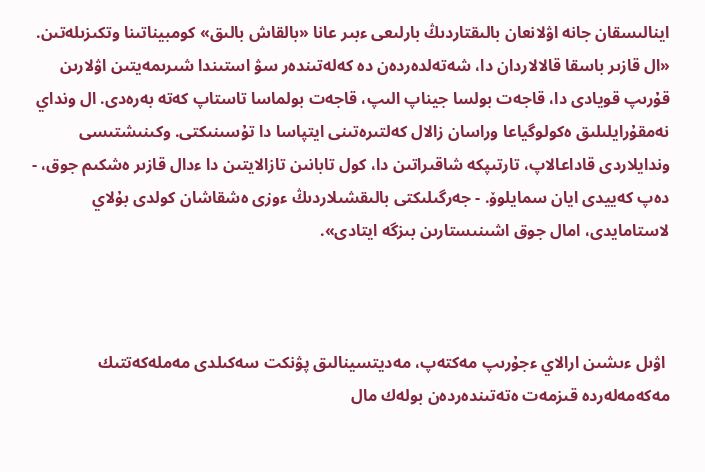اينالىسقان جانە اۋلانعان بالىقتاردىڭ بارلىعى ءبىر عانا «بالقاش بالىق» كومبيناتىنا وتكىزىلەتىن. «ال قازىر باسقا قالالاردان دا، شەتەلدەردەن دە كەلەتىندەر سۋ استىندا شىرىمەيتىن اۋلارىن قۇرىپ قويادى دا، قاجەت بولسا جيناپ الىپ، قاجەت بولماسا تاستاپ كەتە بەرەدى. ال ونداي نەمقۇرايلىلىق ەكولوگياعا وراسان زالال كەلتىرەتىنى ايتپاسا دا تۇسىنىكتى. وكىنىشتىسى وندايلاردى قاداعالاپ، تارتىپكە شاقىراتىن دا، كول تابانىن تازالايتىن دا ءدال قازىر ەشكىم جوق، - دەپ كەييدى ايان سمايلوۆ. - جەرگىلىكتى بالىقشىلاردىڭ ءوزى ەشقاشان كولدى بۇلاي لاستامايدى، امال جوق اشىنىستارىن بىزگە ايتادى».



 اۋىل ءىشىن ارالاي ءجۇرىپ مەكتەپ، مەديتسينالىق پۋنكت سەكىلدى مەملەكەتتىك مەكەمەلەردە قىزمەت ەتەتىندەردەن بولەك مال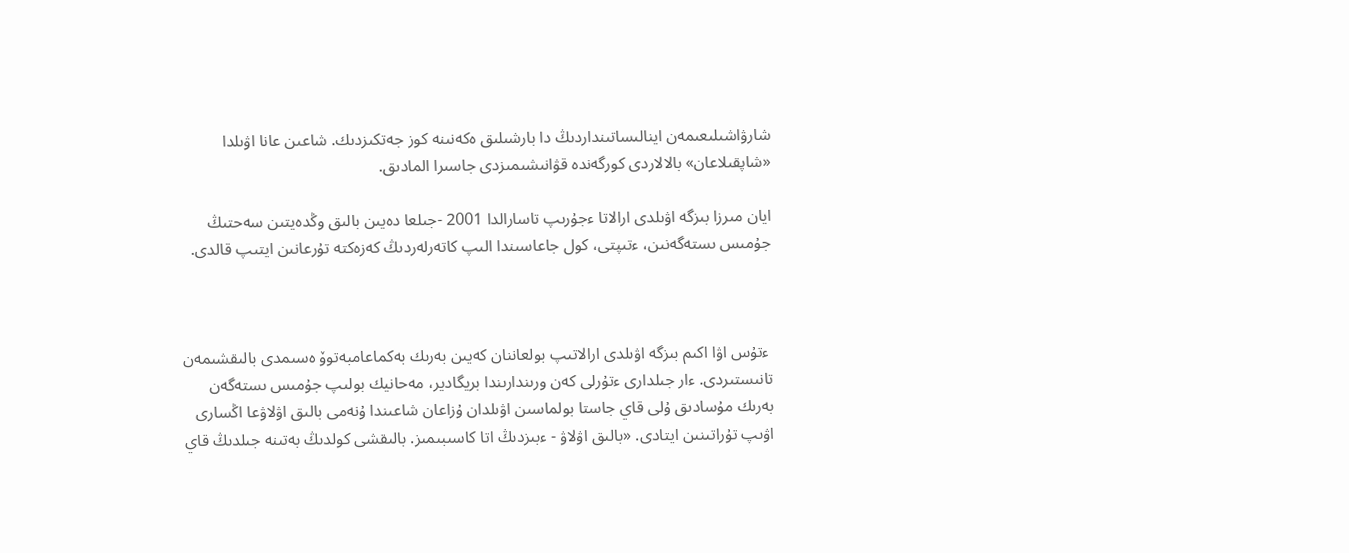شارۋاشىلىعىمەن اينالىساتىنداردىڭ دا بارشىلىق ەكەنىنە كوز جەتكىزدىك. شاعىن عانا اۋىلدا «شاپقىلاعان» بالالاردى كورگەندە قۋانىشىمىزدى جاسىرا المادىق.

ايان مىرزا بىزگە اۋىلدى ارالاتا ءجۇرىپ تاسارالدا 2001 -جىلعا دەيىن بالىق وڭدەيتىن سەحتىڭ جۇمىس ىستەگەنىن، ءتىپتى، كول جاعاسىندا الىپ كاتەرلەردىڭ كەزەكتە تۇرعانىن ايتىپ قالدى.



 ءتۇس اۋا اكىم بىزگە اۋىلدى ارالاتىپ بولعاننان كەيىن بەرىك بەكماعامبەتوۆ ەسىمدى بالىقشىمەن تانىستىردى. ءار جىلدارى ءتۇرلى كەن ورىندارىندا بريگادير، مەحانيك بولىپ جۇمىس ىستەگەن بەرىك مۇسادىق ۇلى قاي جاستا بولماسىن اۋىلدان ۇزاعان شاعىندا ۇنەمى بالىق اۋلاۋعا اڭسارى اۋىپ تۇراتىنىن ايتادى. «بالىق اۋلاۋ - ءبىزدىڭ اتا كاسىبىمىز. بالىقشى كولدىڭ بەتىنە جىلدىڭ قاي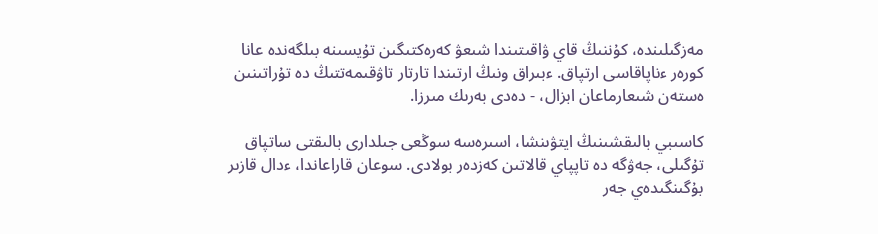مەزگىلىندە، كۇننىڭ قاي ۋاقىتىندا شىعۋ كەرەكتىگىن تۇيسىنە بىلگەندە عانا كورەر ءناپاقاسى ارتپاق. ءبىراق ونىڭ ارتىندا تارتار تاۋقىمەتتىڭ دە تۇراتىنىن ەستەن شىعارماعان ابزال، - دەدى بەرىك مىرزا.

كاسىبي بالىقشىنىڭ ايتۋىنشا، اسىرەسە سوڭعى جىلدارى بالىقتى ساتپاق تۇگىلى، جەۋگە دە تاپپاي قالاتىن كەزدەر بولادى. سوعان قاراعاندا، ءدال قازىر بۇگىنگىدەي جەر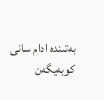بەتىندە ادام سانى كوبەيگەن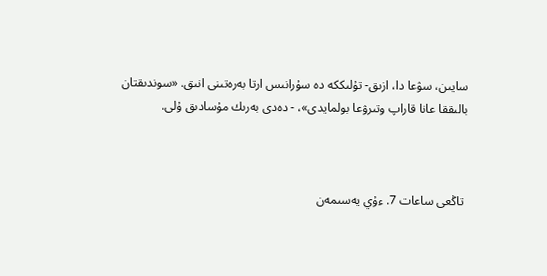سايىن، سۋعا دا، ازىق- تۇلىككە دە سۇرانىس ارتا بەرەتىنى انىق. «سوندىقتان بالىققا عانا قاراپ وتىرۋعا بولمايدى»، - دەدى بەرىك مۇسادىق ۇلى.



 تاڭعى ساعات 7. ءۇي يەسىمەن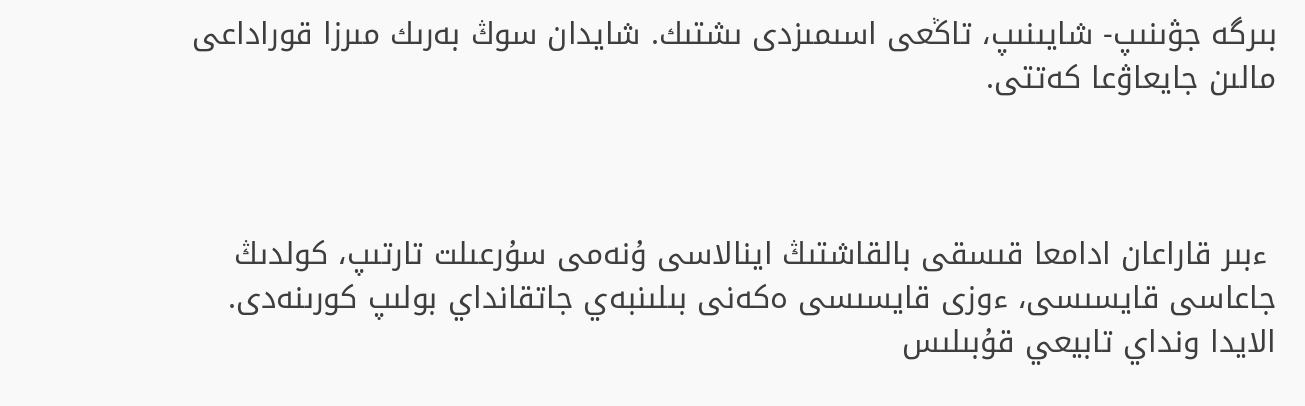بىرگە جۋىنىپ- شايىنىپ، تاڭعى اسىمىزدى ىشتىك. شايدان سوڭ بەرىك مىرزا قوراداعى مالىن جايعاۋعا كەتتى.



 ءبىر قاراعان ادامعا قىسقى بالقاشتىڭ اينالاسى ۇنەمى سۇرعىلت تارتىپ، كولدىڭ جاعاسى قايسىسى، ءوزى قايسىسى ەكەنى بىلىنبەي جاتقانداي بولىپ كورىنەدى. الايدا ونداي تابيعي قۇبىلىس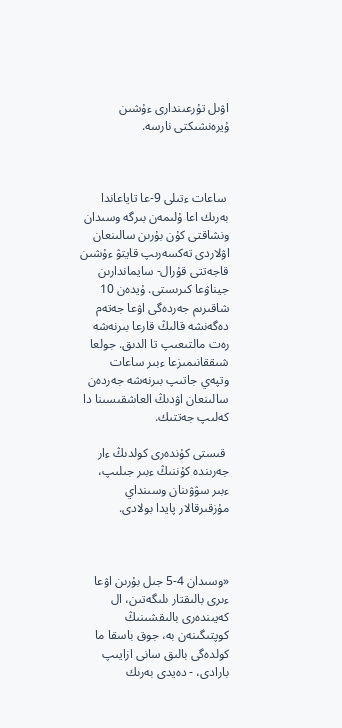اۋىل تۇرعىندارى ءۇشىن ۇيرەنشىكتى نارسە.



 ساعات ءتىلى 9-عا تاياعاندا بەرىك اعا ۇلىمەن بىرگە وسىدان ونشاقتى كۇن بۇرىن سالىنعان اۋلاردى تەكسەرىپ قايتۋ ءۇشىن قاجەتتى قۇرال- سايماندارىن جيناۋعا كىرىستى. ۇيدەن 10 شاقىرىم جەردەگى اۋعا جەتەم دەگەنشە قالىڭ قارعا بىرنەشە رەت مالتىعىپ تا الدىق. جولعا شىققانىمىزعا ءبىر ساعات وتپەي جاتىپ بىرنەشە جەردەن سالىنعان اۋدىڭ العاشقىسىنا دا كەلىپ جەتتىك.

 قىستى كۇندەرى كولدىڭ ءار جەرىندە كۇننىڭ ءبىر جىلىپ، ءبىر سۋۋىنان وسىنداي مۇزقىرقالار پايدا بولادى.



«وسىدان 4-5 جىل بۇرىن اۋعا ءىرى بالىقتار ىلىگەتىن، ال كەيىندەرى بالىقشىنىڭ كوپتىگىنەن بە، جوق باسقا ما كولدەگى بالىق سانى ازايىپ بارادى، - دەيدى بەرىك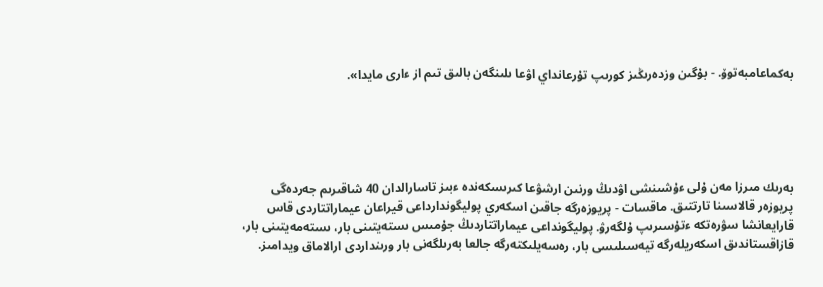بەكماعامبەتوۆ. - بۇگىن وزدەرىڭىز كورىپ تۇرعانداي اۋعا ىلىنگەن بالىق تىم از ءارى مايدا».





بەرىك مىرزا مەن ۇلى ءۇشىنشى اۋدىڭ ورنىن ارشۋعا كىرىسكەندە ءبىز تاسارالدان 40 شاقىرىم جەردەگى پريوزەر قالاسىنا تارتتىق. ماقسات - پريوزەرگە جاقىن اسكەري پوليگوندارداعى قيراعان عيماراتتاردى قاس قارايعانشا سۋرەتكە ءتۇسىرىپ ۇلگەرۋ. پوليگونداعى عيماراتتاردىڭ جۇمىس ىستەيتىنى بار، ىستەمەيتىنى بار، قازاقستاندىق اسكەريلەرگە تيەسىلىسى بار، رەسەيلىكتەرگە جالعا بەرىلگەنى بار ورىنداردى ارالاماق ويدامىز.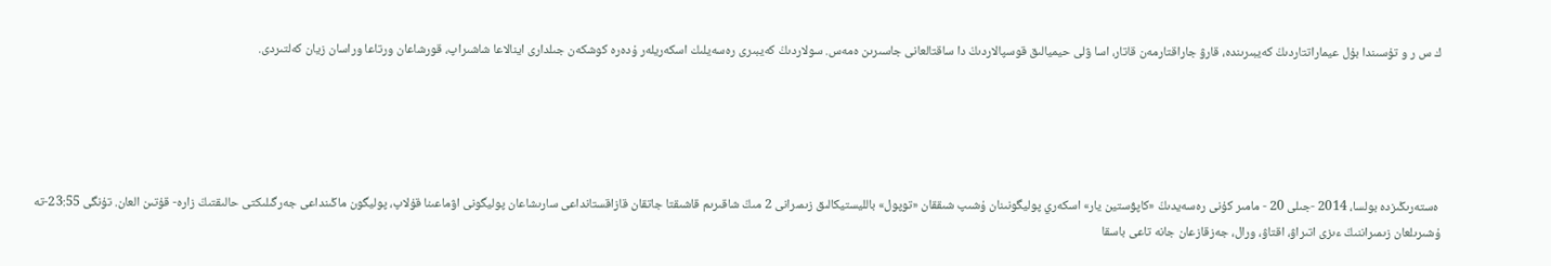ك س ر و تۇسىندا بۇل عيماراتتاردىڭ كەيبىرىندە، قارۋ جاراقتارمەن قاتار، اسا ۋلى حيميالىق قوسپالاردىڭ دا ساقتالعانى جاسىرىن ەمەس. سولاردىڭ كەيبىرى رەسەيلىك اسكەريلەر ۇدەرە كوشكەن جىلدارى اينالاعا شاشىراپ، قورشاعان ورتاعا وراسان زيان كەلتىردى.





 ەستەرىڭىزدە بولسا، 2014 -جىلى 20 - مامىر كۇنى رەسەيدىڭ «كاپۋستين يار» اسكەري پوليگونىنان ۇشىپ شىققان «توپول» بالليستيكالىق زىمىرانى 2 مىڭ شاقىرىم قاشىقتا جاتقان قازاقستانداعى سارىشاعان پوليگونى اۋماعىنا قۇلاپ، پوليگون ماڭىنداعى جەرگىلىكتى حالىقتىڭ زارە- قۇتىن العان. تۇنگى 23:55-تە ۇشىرىلعان زىمىراننىڭ ءىزى اتىراۋ، اقتاۋ، ورال، جەزقازعان جانە تاعى باسقا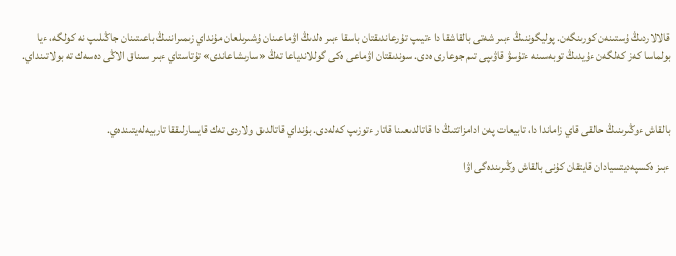قالالاردىڭ ۇستىنەن كورىنگەن. پوليگوننىڭ ءبىر شەتى بالقاشقا دا ءتيىپ تۇرعاندىقتان باسقا ءبىر ەلدىڭ اۋماعىنان ۇشىرىلعان مۇنداي زىمىراننىڭ باعىتىنان جاڭىلىپ نە كولگە، ءيا بولماسا كەز كەلگەن ءۇيدىڭ توبەسىنە ءتۇسۋ قاۋىپى تىم جوعارى ەدى. سوندىقتان اۋماعى ەكى گوللاندياعا تەڭ «سارىشاعاندى» تۇتاستاي ءبىر سىناق الاڭى دەسەك تە بولاتىنداي.



بالقاش ءوڭىرىنىڭ حالقى قاي زاماندا دا، تابيعات پەن ادامزاتتىڭ دا قاتالدىعىنا قاتار ءتوزىپ كەلەدى. بۇنداي قاتالدىق ولاردى تەك قايسارلىققا تاربيەلەيتىندەي.

ءبىز ەكسپەديتسيادان قايتقان كۇنى بالقاش وڭىرىندەگى اۋا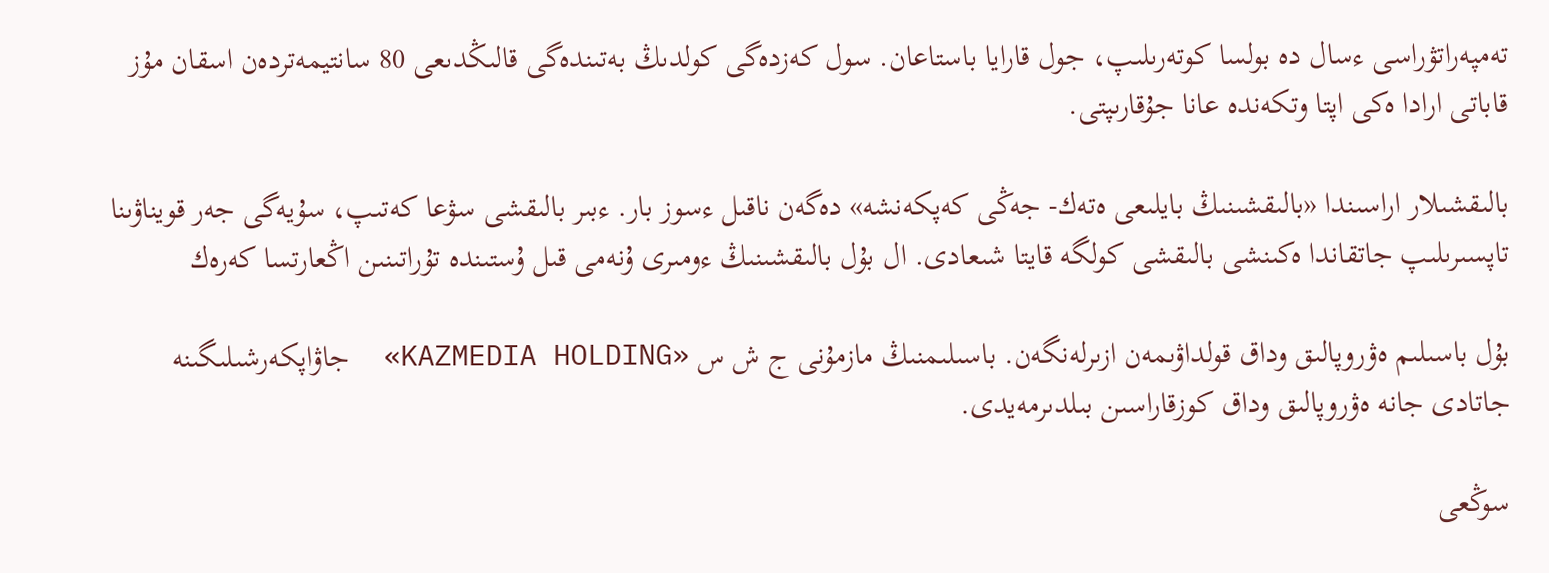تەمپەراتۋراسى ءسال دە بولسا كوتەرىلىپ، جول قارايا باستاعان. سول كەزدەگى كولدىڭ بەتىندەگى قالىڭدىعى 80 سانتيمەتردەن اسقان مۇز قاباتى ارادا ەكى اپتا وتكەندە عانا جۇقارىپتى.

بالىقشىلار اراسىندا «بالىقشىنىڭ بايلىعى ەتەك- جەڭى كەپكەنشە» دەگەن ناقىل ءسوز بار. ءبىر بالىقشى سۋعا كەتىپ، سۇيەگى جەر قويناۋىنا تاپسىرىلىپ جاتقاندا ەكىنشى بالىقشى كولگە قايتا شىعادى. ال بۇل بالىقشىنىڭ ءومىرى ۇنەمى قىل ۇستىندە تۇراتىنىن اڭعارتسا كەرەك

بۇل باسىلىم ەۋروپالىق وداق قولداۋىمەن ازىرلەنگەن. باسىلىمنىڭ مازمۇنى ج ش س «KAZMEDIA HOLDING»  جاۋاپكەرشىلىگىنە جاتادى جانە ەۋروپالىق وداق كوزقاراسىن بىلدىرمەيدى.

سوڭعى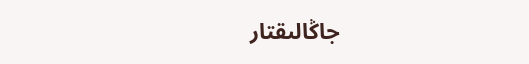جاڭالىقتار